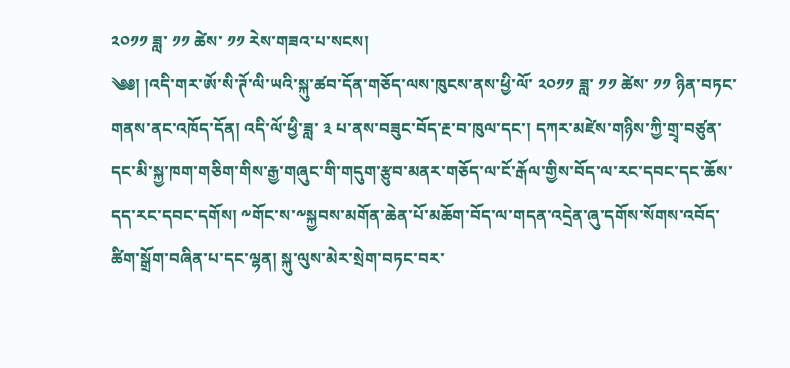༢༠༡༡ ཟླ་ ༡༡ ཚེས་ ༡༡ རེས་གཟའ་པ་སངས།
༄༅། །འདི་གར་ཨོ་སི་ཊོ་ལི་ཡའི་སྐུ་ཚབ་དོན་གཅོད་ལས་ཁུངས་ནས་ཕྱི་ལོ་ ༢༠༡༡ ཟླ་ ༡༡ ཚེས་ ༡༡ ཉིན་བཏང་གནས་ནང་འཁོད་དོན། འདི་ལོ་ཕྱི་ཟླ་ ༣ པ་ནས་བཟུང་བོད་རྔ་བ་ཁུལ་དང་། དཀར་མཛེས་གཉིས་ཀྱི་གྲྭ་བཙུན་དང་མི་སྐྱ་ཁག་གཅིག་གིས་རྒྱ་གཞུང་གི་གདུག་རྩུབ་མནར་གཅོད་ལ་ངོ་རྒོལ་གྱིས་བོད་ལ་རང་དབང་དང་ཆོས་དད་རང་དབང་དགོས། ༸གོང་ས་༸སྐྱབས་མགོན་ཆེན་པོ་མཆོག་བོད་ལ་གདན་འདྲེན་ཞུ་དགོས་སོགས་འབོད་ཚིག་སྒྲོག་བཞིན་པ་དང་ལྷན། སྐུ་ལུས་མེར་སྲེག་བཏང་བར་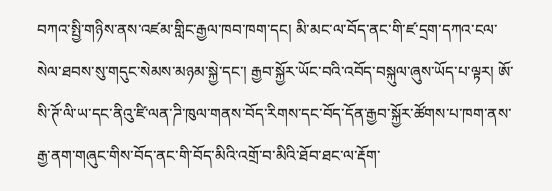བཀའ་སྤྱི་གཉིས་ནས་འཛམ་གླིང་རྒྱལ་ཁབ་ཁག་དང། མི་མང་ལ་བོད་ནང་གི་ཛ་དྲག་དཀའ་ངལ་སེལ་ཐབས་སུ་གདུང་སེམས་མཉམ་སྐྱེ་དང་། རྒྱབ་སྐྱོར་ཡོང་བའི་འབོད་བསྐུལ་ཞུས་ཡོད་པ་ལྟར། ཨོ་སི་ཊོ་ལི་ཡ་དང་ནིའུ་ཛི་ལན་ཌི་ཁུལ་གནས་བོད་རིགས་དང་བོད་དོན་རྒྱབ་སྐྱོར་ཚོགས་པ་ཁག་ནས་རྒྱ་ནག་གཞུང་གིས་བོད་ནང་གི་བོད་མིའི་འགྲོ་བ་མིའི་ཐོབ་ཐང་ལ་རྡོག་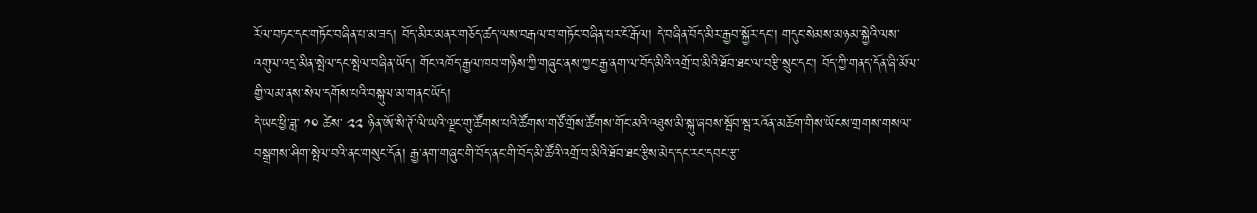རོལ་བཏང་དང་གཏོང་བཞིན་པ་མ་ཟད། བོད་མིར་མནར་གཅོད་ཚད་ལས་བརྒལ་བ་གཏོང་བཞིན་པར་ངོ་རྒོལ། དེ་བཞིན་བོད་མིར་རྒྱབ་སྐྱོར་དང་། གདུང་སེམས་མཉམ་སྐྱེའི་ལས་འགུལ་འདྲ་མིན་སྤེལ་དང་སྤེལ་བཞིན་ཡོད། གོང་འཁོད་རྒྱལ་ཁབ་གཉིས་ཀྱི་གཞུང་ནས་ཀྱང་རྒྱ་ནག་ལ་བོད་མིའི་འགྲོ་བ་མིའི་ཐོབ་ཐང་ལ་བརྩི་སྲུང་དང་། བོད་ཀྱི་གནད་དོན་ཞི་མོལ་གྱི་ལམ་ནས་སེལ་དགོས་པའི་བསྐུལ་མ་གནང་ཡོད།
དེ་ཡང་ཕྱི་ཟླ་ ༡༠ ཚེས་ ༢༢ ཉིན་ཨོ་སི་ཊོ་ལི་ཡའི་ལྗང་གུ་ཚོགས་པའི་ཚོགས་གཙོ་གྲོས་ཚོགས་གོང་མའི་འཐུས་མི་སྐུ་ཞབས་སྦོབ་སྦ་རའོན་མཆོག་གིས་ཡོངས་གྲགས་གསལ་བསྒྲགས་ཤིག་སྤེལ་བའི་ནང་གསུང་དོན། རྒྱ་ནག་གཞུང་གི་བོད་ནང་གི་བོད་མི་ཚོའི་འགྲོ་བ་མིའི་ཐོབ་ཐང་རྩིས་མེད་དང་རང་དབང་རྩ་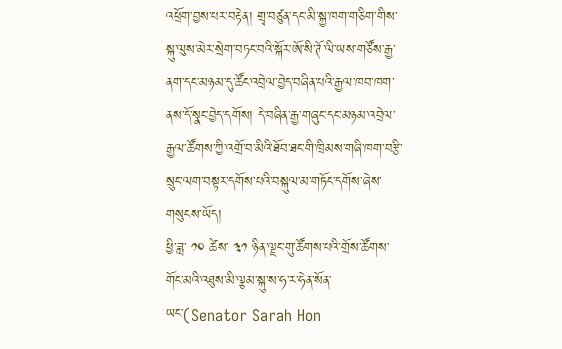འཕྲོག་བྱས་པར་བརྟེན། གྲྭ་བཙུན་དང་མི་སྐྱ་ཁག་གཅིག་གིས་སྐུ་ལུས་མེར་སྲེག་བཏང་བའི་སྐོར་ཨོ་སི་ཊོ་ལི་ཡས་གཙོས་རྒྱ་ནག་དང་མཉམ་དུ་ཚོང་འབྲེལ་བྱེད་བཞིན་པའི་རྒྱལ་ཁབ་ཁག་ནས་དོ་སྣང་བྱེད་དགོས། དེ་བཞིན་རྒྱ་གཞུང་དང་མཉམ་འབྲེལ་རྒྱལ་ཚོགས་ཀྱི་འགྲོ་བ་མིའི་ཐོབ་ཐང་གི་ཁྲིམས་གཞི་ཁག་བརྩི་སྲུང་ལག་བསྟར་དགོས་པའི་བསྐུལ་མ་གཏོང་དགོས་ཞེས་གསུངས་ཡོད།
ཕྱི་ཟླ་ ༡༠ ཚེས་ ༣༡ ཉིན་ལྗང་གུ་ཚོགས་པའི་གྲོས་ཚོགས་གོང་མའི་འཐུས་མི་ལྕམ་སྐུ་ས་ཧ་ར་ཧེན་སོན་ཡང་(Senator Sarah Hon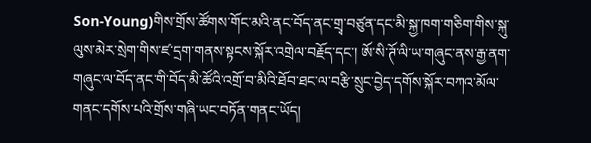Son-Young)གིས་གྲོས་ཚོགས་གོང་མའི་ནང་བོད་ནང་གྲྭ་བཙུན་དང་མི་སྐྱ་ཁག་གཅིག་གིས་སྐུ་ལུས་མེར་སྲེག་གིས་ཛ་དྲག་གནས་སྟངས་སྐོར་འགྲེལ་བརྗོད་དང་། ཨོ་སི་ཊོ་ལི་ཡ་གཞུང་ནས་རྒྱ་ནག་གཞུང་ལ་བོད་ནང་གི་བོད་མི་ཚོའི་འགྲོ་བ་མིའི་ཐོབ་ཐང་ལ་བརྩི་སྲུང་བྱེད་དགོས་སྐོར་བཀའ་མོལ་གནང་དགོས་པའི་གྲོས་གཞི་ཡང་བཏོན་གནང་ཡོད།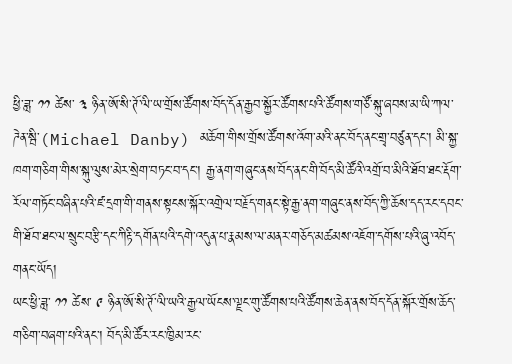ཕྱི་ཟླ་ ༡༡ ཚེས་ ༣ ཉིན་ཨོ་སི་ཊོ་ལི་ཡ་གྲོས་ཚོགས་བོད་དོན་རྒྱབ་སྐྱོར་ཚོགས་པའི་ཚོགས་གཙོ་སྐུ་ཞབས་མ་ཡི་ཀལ་ཌེན་སྦི་(Michael Danby) མཆོག་གིས་གྲོས་ཚོགས་འོག་མའི་ནང་བོད་ནང་གྲྭ་བཙུན་དང་། མི་སྐྱ་ཁག་གཅིག་གིས་སྐུ་ལུས་མེར་སྲེག་བཏང་བ་དང་། རྒྱ་ནག་གཞུང་ནས་བོད་ནང་གི་བོད་མི་ཚོའི་འགྲོ་བ་མིའི་ཐོབ་ཐང་རྡོག་རོལ་གཏོང་བཞིན་པའི་ཛ་དྲག་གི་གནས་སྟངས་སྐོར་འགྲེལ་བརྗོད་གནང་སྟེ་རྒྱ་ནག་གཞུང་ནས་བོད་ཀྱི་ཆོས་དད་རང་དབང་གི་ཐོབ་ཐང་ལ་སྲུང་བརྩི་དང་ཀིརྟི་དགོན་པའི་དགེ་འདུན་པ་རྣམས་ལ་མནར་གཅོད་མཚམས་འཇོག་དགོས་པའི་ཞུ་འབོད་གནང་ཡོད།
ཡང་ཕྱི་ཟླ་ ༡༡ ཚེས་ ༩ ཉིན་ཨོ་སི་ཊོ་ལི་ཡའི་རྒྱལ་ཡོངས་ལྗང་གུ་ཚོགས་པའི་ཚོགས་ཆེན་ནས་བོད་དོན་སྐོར་གྲོས་ཆོད་གཅིག་བཞག་པའི་ནང་། བོད་མི་ཚོར་རང་ཁྱིམ་རང་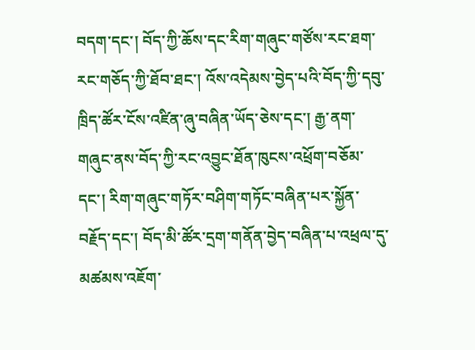བདག་དང་། བོད་ཀྱི་ཆོས་དང་རིག་གཞུང་གཙོས་རང་ཐག་རང་གཅོད་ཀྱི་ཐོབ་ཐང་། འོས་འདེམས་བྱེད་པའི་བོད་ཀྱི་དབུ་ཁྲིད་ཚོར་ངོས་འཛིན་ཞུ་བཞིན་ཡོད་ཅེས་དང་། རྒྱ་ནག་གཞུང་ནས་བོད་ཀྱི་རང་འབྱུང་ཐོན་ཁུངས་འཕྲོག་བཅོམ་དང་། རིག་གཞུང་གཏོར་བཤིག་གཏོང་བཞིན་པར་སྐྱོན་བརྗོད་དང་། བོད་མི་ཚོར་དྲག་གནོན་བྱེད་བཞིན་པ་འཕྲལ་དུ་མཚམས་འཇོག་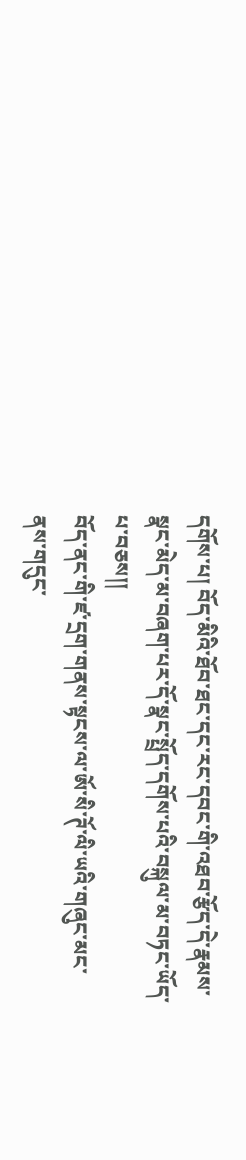དགོས་པ། བོད་མིའི་ཐོབ་ཐང་དང་རང་དབང་གི་འཐབ་རྩོད་དེ་རྣམས་སྣང་མེད་མ་བཞག་པར་དོ་སྣང་སྤྲོད་དགོས་པའི་བསྐུལ་མ་བཏང་ཡོད་པ་བཅས།།
བོད་ནང་གི་ཛ་དྲག་གནས་སྟངས་ལ་ཨོ་སི་ཊོ་ལི་ཡའི་གཞུང་མང་ནས་གདུང་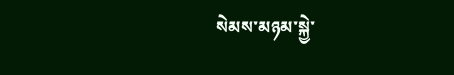སེམས་མཉམ་སྐྱེ་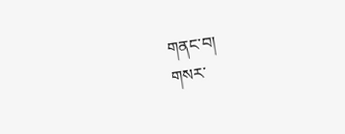གནང་བ།
གསར་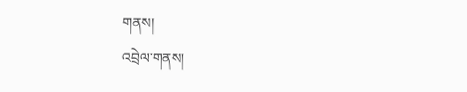གནས།
འབྲེལ་གནས།